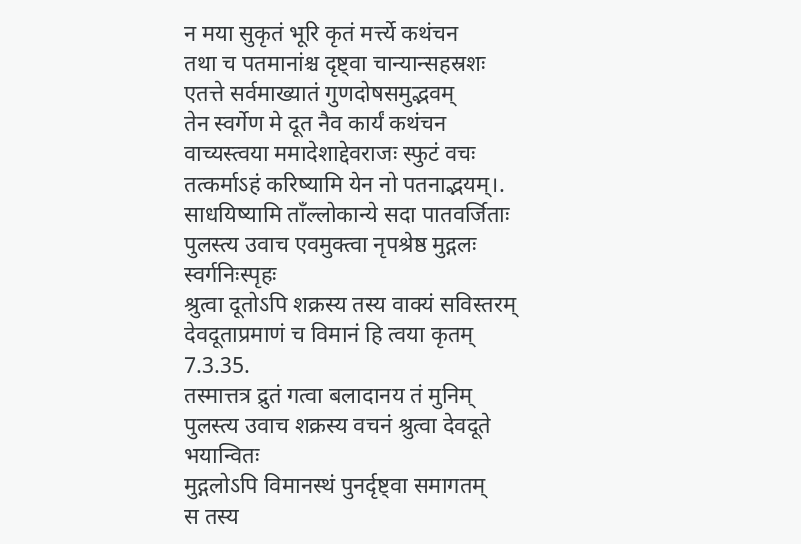न मया सुकृतं भूरि कृतं मर्त्त्ये कथंचन
तथा च पतमानांश्च दृष्ट्वा चान्यान्सहस्रशः
एतत्ते सर्वमाख्यातं गुणदोषसमुद्भवम्
तेन स्वर्गेण मे दूत नैव कार्यं कथंचन
वाच्यस्त्वया ममादेशाद्देवराजः स्फुटं वचः
तत्कर्माऽहं करिष्यामि येन नो पतनाद्भयम्।. साधयिष्यामि ताँल्लोकान्ये सदा पातवर्जिताः
पुलस्त्य उवाच एवमुक्त्वा नृपश्रेष्ठ मुद्गलः स्वर्गनिःस्पृहः
श्रुत्वा दूतोऽपि शक्रस्य तस्य वाक्यं सविस्तरम्
देवदूताप्रमाणं च विमानं हि त्वया कृतम् 7.3.35.
तस्मात्तत्र द्रुतं गत्वा बलादानय तं मुनिम्
पुलस्त्य उवाच शक्रस्य वचनं श्रुत्वा देवदूते भयान्वितः
मुद्गलोऽपि विमानस्थं पुनर्दृष्ट्वा समागतम्
स तस्य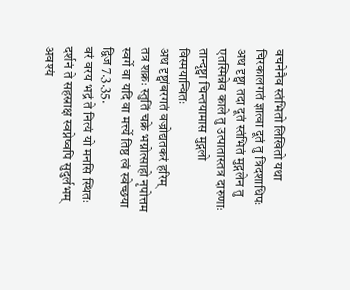वचनेनैव स्तंभितो लिखितो यथा
चिरकालगतं ज्ञात्वा दूतं तु त्रिदशाधिपः
अथ दृष्ट्वा तदा दूतं स्तंभितं मुद्गलेन तु
एतस्मिन्नेव काले तु उत्पातास्तत्र दारुणाः तान्दृष्ट्वा चिन्तयामास मुद्गलो विस्मयान्वितः
अथ दृष्ट्वांबरगतं वज्रोद्यतकरं हरिम्
तत्र शक्रः स्तुतिं चक्रे भग्नोत्साहो नृपोत्तम
स्वर्गे वा यदि वा मर्त्त्ये तिष्ठ त्वं स्वेच्छया द्विज 7.3.35.
वरं वरय भद्रं ते नित्यं यो मनसि स्थितः
दर्शनं ते सहस्राक्ष स्वप्नेष्वपि सुदुर्लभम्
अवश्यं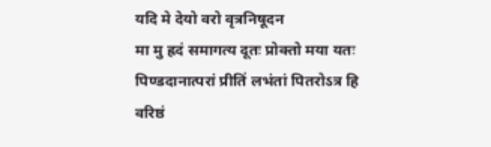यदि मे देयो वरो वृत्रनिषूदन
मा मु ह्रदं समागत्य दूतः प्रोक्तो मया यतः
पिण्डदानात्परां प्रीतिं लभंतां पितरोऽत्र हि
वरिष्ठं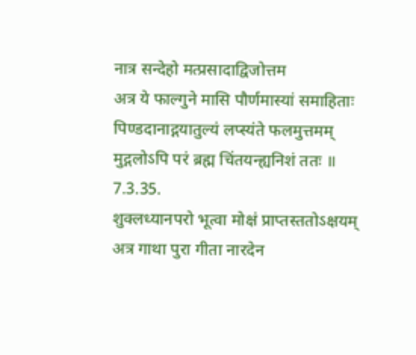नात्र सन्देहो मत्प्रसादाद्विजोत्तम
अत्र ये फाल्गुने मासि पौर्णमास्यां समाहिताः
पिण्डदानाद्गयातुल्यं लप्स्यंते फलमुत्तमम्
मुद्गलोऽपि परं ब्रह्म चिंतयन्ह्यनिशं ततः ॥ 7.3.35.
शुक्लध्यानपरो भूत्वा मोक्षं प्राप्तस्ततोऽक्षयम्
अत्र गाथा पुरा गीता नारदेन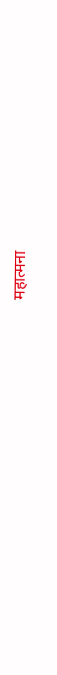महात्मना